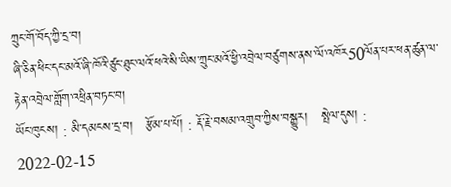ཀྲུང་གོ་བོད་ཀྱི་དྲ་བ།
ཞི་ཅིན་ཕིང་དང་མའོ་ཞི་ཁོའི་ཙུང་ཐུང་ལའོ་ཕའེ་སི་ཡིས་ཀྲུང་མའོ་ཕྱི་འབྲེལ་བཙུགས་ནས་ལོ་འཁོར50ལོན་པར་ཕན་ཚུན་ལ་རྟེན་འབྲེལ་གློག་འཕྲིན་བཏང་བ།
ཡོང་ཁུངས། : མི་དམངས་དྲ་བ།   རྩོམ་པ་པོ། : རྡོ་རྗེ་བསམ་འགྲུབ་ཀྱིས་བསྒྱུར།   སྤེལ་དུས། : 2022-02-15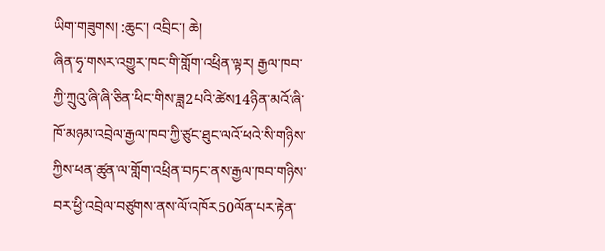ཡིག་གཟུགས། :ཆུང་། འབྲིང་། ཆེ།
ཞིན་ཧྭ་གསར་འགྱུར་ཁང་གི་གློག་འཕྲིན་ལྟར། རྒྱལ་ཁབ་ཀྱི་ཀྲུའུ་ཞི་ཞི་ཅིན་ཕིང་གིས་ཟླ2པའི་ཚེས14ཉིན་མའོ་ཞི་ཁོ་མཉམ་འབྲེལ་རྒྱལ་ཁབ་ཀྱི་ཙུང་ཐུང་ལའོ་ཕའེ་སི་གཉིས་ཀྱིས་ཕན་ཚུན་ལ་གློག་འཕྲིན་བཏང་ནས་རྒྱལ་ཁབ་གཉིས་བར་ཕྱི་འབྲེལ་བཙུགས་ནས་ལོ་འཁོར50ལོན་པར་རྟེན་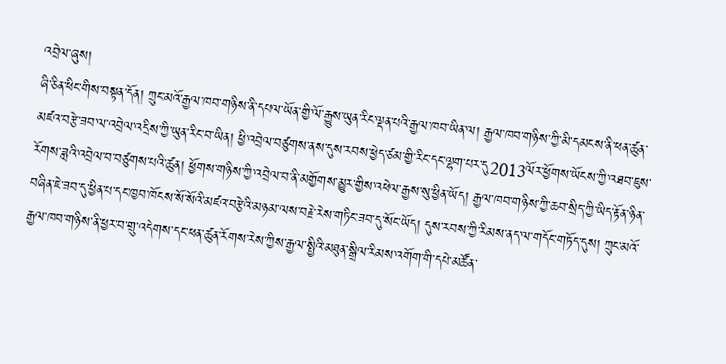འབྲེལ་ཞུས།
ཞི་ཅིན་ཕིང་གིས་བསྟན་དོན། ཀྲུང་མའོ་རྒྱལ་ཁབ་གཉིས་ནི་དཔལ་ཡོན་གྱི་ལོ་རྒྱུས་ཡུན་རིང་ལྡན་པའི་རྒྱལ་ཁབ་ཡིན་ལ། རྒྱལ་ཁབ་གཉིས་ཀྱི་མི་དམངས་ནི་ཕན་ཚུན་མཛའ་བརྩེ་ཟབ་ལ་འབྲེལ་འདྲིས་ཀྱི་ཡུན་རིང་བ་ཡིན། ཕྱི་འབྲེལ་བཙུགས་ནས་དུས་རབས་ཕྱེད་ཙམ་གྱི་རིང་དང་ལྷག་པར་དུ2013ལོར་ཕྱོགས་ཡོངས་ཀྱི་འཐབ་ཇུས་རོགས་ཟླའི་འབྲེལ་བ་བཙུགས་པའི་ཚུན། ཕྱོགས་གཉིས་ཀྱི་འབྲེལ་བ་ནི་མགྱོགས་མྱུར་གྱིས་འཕེལ་རྒྱས་སུ་ཕྱིན་ཡོད། རྒྱལ་ཁབ་གཉིས་ཀྱི་ཆབ་སྲིད་ཀྱི་ཡིད་རྟོན་ཉིན་བཞིན་ཇེ་ཟབ་དུ་ཕྱིན་པ་དང་ཁྱབ་ཁོངས་སོ་སོའི་མཛའ་བརྩེའི་མཉམ་ལས་བརྗེ་རེས་གཏིང་ཟབ་དུ་སོང་ཡོད། དུས་རབས་ཀྱི་རིམས་ནད་ལ་གདོང་གཏོད་དུས། ཀྲུང་མའོ་རྒྱལ་ཁབ་གཉིས་ནི་ཕྱར་བ་གྲུ་འདེགས་དང་ཕན་ཚུན་རོགས་རེས་ཀྱིས་རྒྱལ་སྤྱིའི་མཐུན་སྒྲིལ་རིམས་འགོག་གི་དཔེ་མཚོན་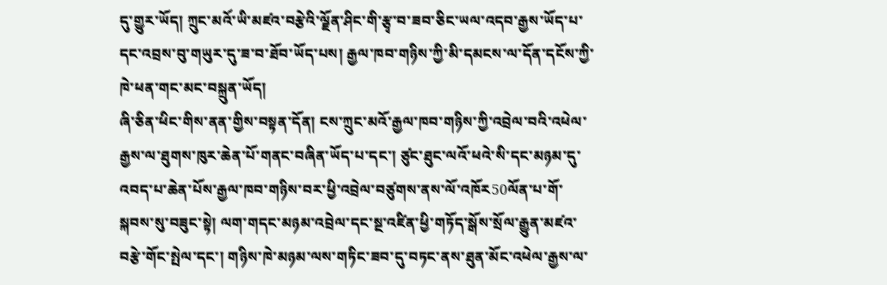དུ་གྱུར་ཡོད། ཀྲུང་མའོ་ཡི་མཛའ་བརྩེའི་ལྗོན་ཤིང་གི་རྩྭ་བ་ཟབ་ཅིང་ཡལ་འདབ་རྒྱས་ཡོད་པ་དང་འབྲས་བུ་གཡུར་དུ་ཟ་བ་ཐོབ་ཡོད་པས། རྒྱལ་ཁབ་གཉིས་ཀྱི་མི་དམངས་ལ་དོན་དངོས་ཀྱི་ཁེ་ཕན་གང་མང་བསྐྲུན་ཡོད།
ཞི་ཅིན་ཕིང་གིས་ནན་གྱིས་བསྟན་དོན། ངས་ཀྲུང་མའོ་རྒྱལ་ཁབ་གཉིས་ཀྱི་འབྲེལ་བའི་འཕེལ་རྒྱས་ལ་ཐུགས་ཁུར་ཆེན་པོ་གནང་བཞིན་ཡོད་པ་དང་། ཙུང་ཐུང་ལའོ་ཕའེ་སི་དང་མཉམ་དུ་འབད་པ་ཆེན་པོས་རྒྱལ་ཁབ་གཉིས་བར་ཕྱི་འབྲེལ་བཙུགས་ནས་ལོ་འཁོར50ལོན་པ་གོ་སྐབས་སུ་བཟུང་སྟེ། ལག་གདང་མཉམ་འབྲེལ་དང་སྔ་འཛིན་ཕྱི་གཏོད་སྒོས་སྲོལ་རྒྱུན་མཛའ་བརྩེ་གོང་སྤེལ་དང་། གཉིས་ཁེ་མཉམ་ལས་གཏིང་ཟབ་དུ་བཏང་ནས་ཐུན་མོང་འཕེལ་རྒྱས་ལ་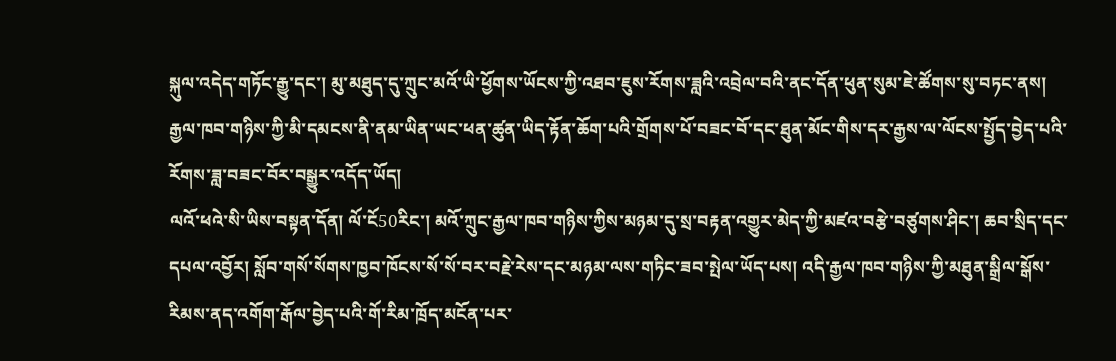སྐུལ་འདེད་གཏོང་རྒྱུ་དང་། མུ་མཐུད་དུ་ཀྲུང་མའོ་ཡི་ཕྱོགས་ཡོངས་ཀྱི་འཐབ་ཇུས་རོགས་ཟླའི་འབྲེལ་བའི་ནང་དོན་ཕུན་སུམ་ཇེ་ཚོགས་སུ་བཏང་ནས། རྒྱལ་ཁབ་གཉིས་ཀྱི་མི་དམངས་ནི་ནམ་ཡིན་ཡང་ཕན་ཚུན་ཡིད་རྟོན་ཆོག་པའི་གྲོགས་པོ་བཟང་བོ་དང་ཐུན་མོང་གིས་དར་རྒྱས་ལ་ལོངས་སྤྱོད་བྱེད་པའི་རོགས་ཟླ་བཟང་བོར་བསྒྱུར་འདོད་ཡོད།
ལའོ་ཕའེ་སི་ཡིས་བསྟན་དོན། ལོ་ངོ50རིང་། མའོ་ཀྲུང་རྒྱལ་ཁབ་གཉིས་ཀྱིས་མཉམ་དུ་སྲ་བརྟན་འགྱུར་མེད་ཀྱི་མཛའ་བརྩེ་བཙུགས་ཤིང་། ཆབ་སྲིད་དང་དཔལ་འབྱོར། སློབ་གསོ་སོགས་ཁྱབ་ཁོངས་སོ་སོ་བར་བརྗེ་རེས་དང་མཉམ་ལས་གཏིང་ཟབ་སྤེལ་ཡོད་པས། འདི་རྒྱལ་ཁབ་གཉིས་ཀྱི་མཐུན་སྒྲིལ་སྒོས་རིམས་ནད་འགོག་རྒོལ་བྱེད་པའི་གོ་རིམ་ཁྲོད་མངོན་པར་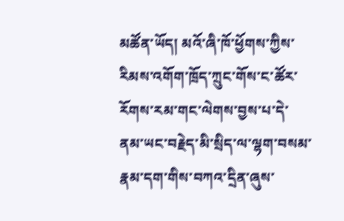མཚོན་ཡོད། མའོ་ཞི་ཁོ་ཕྱོགས་ཀྱིས་རིམས་འགོག་ཁྲོད་ཀྲུང་གོས་ང་ཚོར་རོགས་རམ་གང་ལེགས་བྱས་པ་དེ་ནམ་ཡང་བརྗེད་མི་སྲིད་ལ་ལྷག་བསམ་རྣམ་དག་གིས་བཀའ་དྲིན་ཞུས་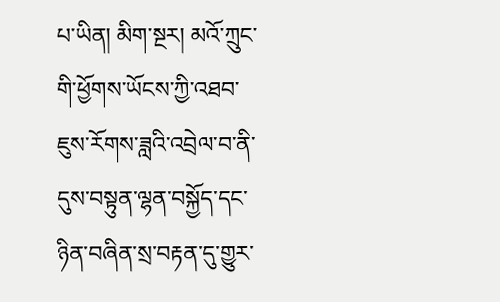པ་ཡིན། མིག་སྔར། མའོ་ཀྲུང་གི་ཕྱོགས་ཡོངས་ཀྱི་འཐབ་ཇུས་རོགས་ཟླའི་འབྲེལ་བ་ནི་དུས་བསྟུན་ལྷན་བསྐྱོད་དང་ཉིན་བཞིན་སྲ་བརྟན་དུ་གྱུར་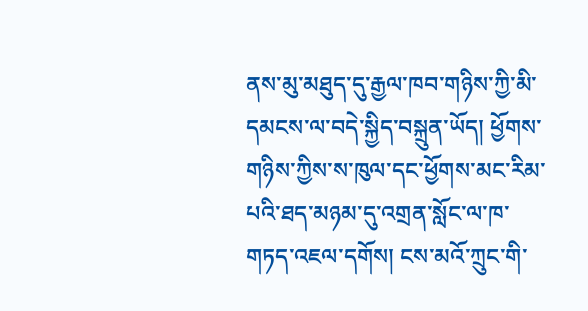ནས་མུ་མཐུད་དུ་རྒྱལ་ཁབ་གཉིས་ཀྱི་མི་དམངས་ལ་བདེ་སྐྱིད་བསྐྲུན་ཡོད། ཕྱོགས་གཉིས་ཀྱིས་ས་ཁུལ་དང་ཕྱོགས་མང་རིམ་པའི་ཐད་མཉམ་དུ་འགྲན་སློང་ལ་ཁ་གཏད་འཇལ་དགོས། ངས་མའོ་ཀྲུང་གི་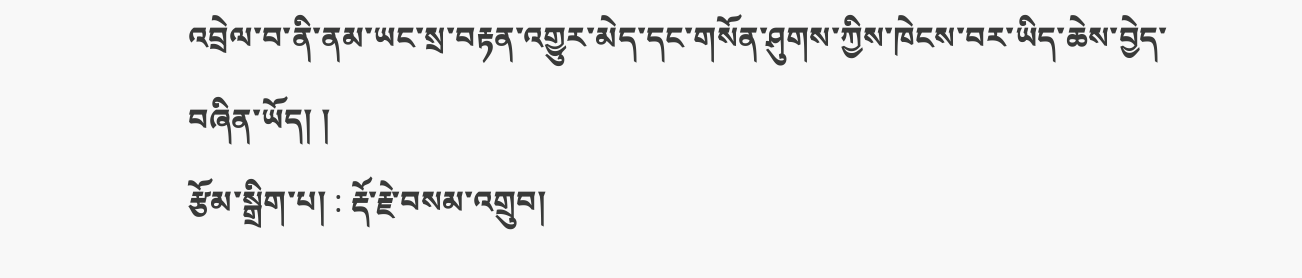འབྲེལ་བ་ནི་ནམ་ཡང་སྲ་བརྟན་འགྱུར་མེད་དང་གསོན་ཤུགས་ཀྱིས་ཁེངས་བར་ཡིད་ཆེས་བྱེད་བཞིན་ཡོད། །
རྩོམ་སྒྲིག་པ། : རྡོ་རྗེ་བསམ་འགྲུབ།